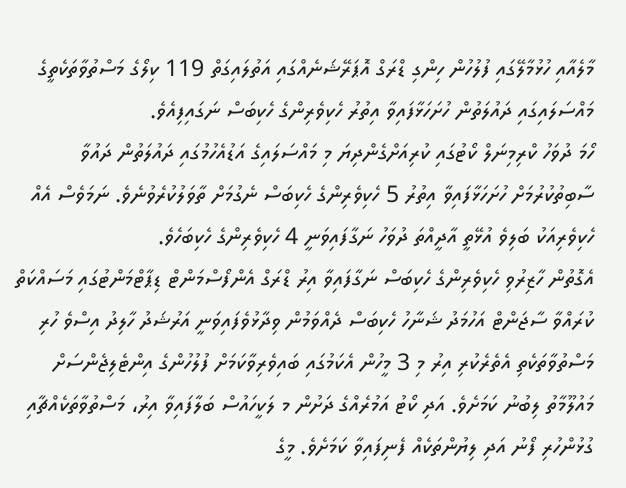މާލެއާއި ހުޅުމާލޭގައި ފުލުހުން ހިންގި ޑްރަގް އޮޕަރޭޝަނެއްގައި އަތުލައިގަތް 119 ކިލޯގެ މަސްތުވާތަކެތީގެ މައްސަލައިގައި ދައުލަތުން ހުށަހަޅާފައިވާ އިތުރު ހެކިވެރިންގެ ހެކިބަސް ނަގައިފިއެވެ.
ހޯމަ ދުވަހު ކްރިމިނަލް ކޯޓުގައި ކުރިއަށްގެންދިޔަ މި މައްސަލައިގެ އަޑުއެހުމުގައި ދައުލަތުން ދައުވާ ސާބިތުކުރުމަށް ހުށަހަޅާފައިވާ އިތުރު 5 ހެކިވެރިންގެ ހެކިބަސް ނެގުމަށް ތާވަލުކުރެވުނެވެ. ނަމަވެސް އެއް ހެކިވެރިއަކު ބަލިވެ އުޅޭތީ އާދީއްތަ ދުވަހު ނަގާފައިވަނީ 4 ހެކިވެރިންގެ ހެކިބަހެވެ.
އެގޮތުން ހާޒިރުވި ހެކިވެރިންގެ ހެކިބަސް ނަގާފައިވާ އިރު ޑްރަގް އެންފޯސްމަންޓް ޑިޕާޓްމަންޓުގައި މަސައްކަތް ކުރައްވާ ސާޖަންޓް އަހުމަދު ޝަނާހު ހެކިބަސް ދެއްވަމުން ވިދާޅުވެފައިވަނީ އަރުޝަދު ހާލިދު އިސްވެ ހުރި މަސްތުވާތަކެތި އެތެރެކުރި އިރު މި 3 މީހުން އެކަމުގައި ބައިވެރިވާކަމަށް ފުލުހުންގެ އިންޓެލިޖެންސަށް މައުލޫމާތު ލިބުނު ކަމަށެވެ. އަދި ކޯޓު އަމުރެއްގެ ދަށުން މ ލަކީހައުސް ބަލާފައިވާ އިރު، މަސްތުވާތަކެއްޗާއި ގުޅުންހުރި ފޯނު އަދި ލިޔުންތަކެއް ފެނިފައިވާ ކަމަށެވެ. މީގެ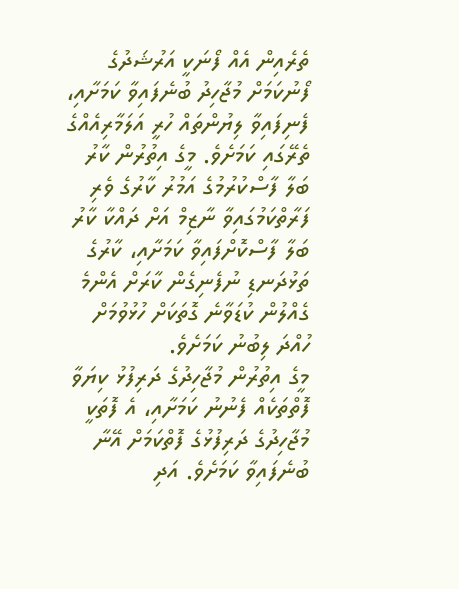ތެރެއިން އެއް ފޯނަކީ އަރުޝަދުގެ ފޯނުކަމަށް މުޖާހިދު ބުނެފައިވާ ކަމަށާއި، ފެނިފައިވާ ލިޔުންތައް ހުރީ އަލަމާރިއެއްގެ ތެރޭގައި ކަމަށެވެ. މީގެ އިތުރުން ކާރު ބަލާ ފާސްކުރުމުގެ އަމުރު ކާރުގެ ވެރި ފަރާތްކަމުގައިވާ ނާޒިމް އަށް ދައްކާ ކާރު ބަލާ ފާސްކޮށްފައިވާ ކަމަށާއި، ކާރުގެ ތަޅުދަނޑި ނުފެނިގެން ކާރަށް އެންމެ ގެއްލުން ކުޑަވާނެ ގޮތަކަށް ހުޅުވުމަށް ހުއްދަ ލިބުނު ކަމަށެވެ.
މީގެ އިތުރުން މުޖާހިދުގެ ދަރިފުޅު ކިޔަވާ ފޮތްތަކެއް ފެނުނު ކަމަށާއި، އެ ފޮތަކީ މުޖާހިދުގެ ދަރިފުޅުގެ ފޮތްކަމަށް އޭނާ ބުނެފައިވާ ކަމަށެވެ. އަދި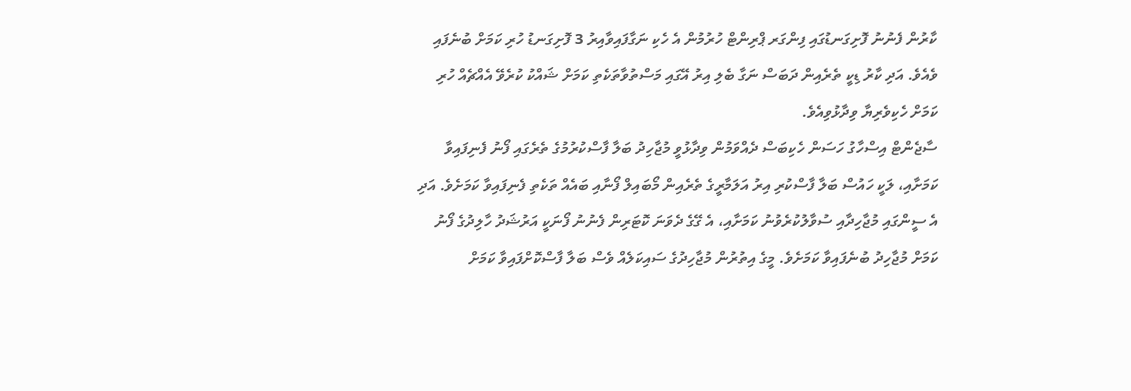ކާރުން ފެނުނު ފޮށިގަނޑުގައި ފިންގަރ ޕްރިންޓް ހުރުމުން އެ ހެކި ނަގާފައިވާއިރު 3 ފޮށިގަނޑު ހުރި ކަމަށް ބުނެފައި ވެއެވެ. އަދި ކާރު ޑިކީ ތެރެއިން ދަބަސް ނަގާ ބެލި އިރު އޭގައި މަސްތުވާތަކެތި ކަމަށް ޝައްކު ކުރެވޭ އެއްޗެއް ހުރި ކަމަށް ހެކިވެރިޔާ ވިދާޅުވިއެވެ.
ސާޖެންޓް އިސްހާގު ހަސަން ހެކިބަސް ދެއްވަމުން ވިދާޅުވީ މުޖާހިދު ބަލާ ފާސްކުރުމުގެ ތެރެގައި ފޯނު ފެނިފައިވާ ކަމަށާއި، ލަކީ ހައުސް ބަލާ ފާސްކުރި އިރު އަލަމާރީގެ ތެރެއިން މޯބައިލް ފޯނާއި ބައެއް ތަކެތި ފެނިފައިވާ ކަމަށެވެ. އަދި އެ ސީންގައި މުޖާހިދާއި ސުވާލުކުރެވުނު ކަމަށާއި، އެ ގޭގެ ދެވަނަ ކޮޓަރިން ފެނުނު ފޯނަކީ އަރުޝަދު ހާލިދުގެ ފޯނު ކަމަށް މުޖާހިދު ބުނެފައިވާ ކަމަށެވެ. މީގެ އިތުރުން މުޖާހިދުގެ ސައިކަލެއް ވެސް ބަލާ ފާސްކޮށްފައިވާ ކަމަށް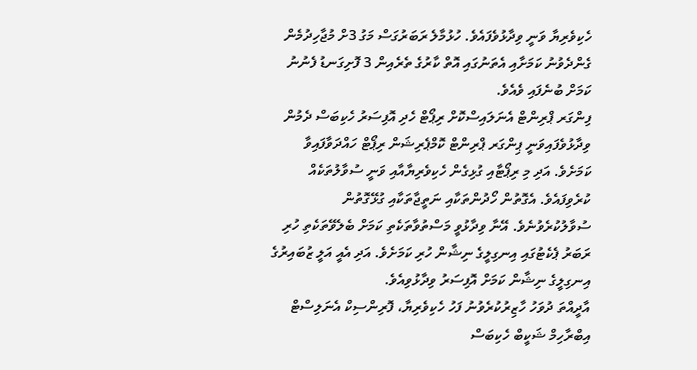ހެކިވެރިޔާ ވަނީ ވިދާޅުވެފައެވެ. ހުޅުމާލެ ރަބަރުގަސް މަގު 3ށް މުޖާހިދުމެން ގެންދެވުނު ކަމަށާއި އެތަނުގައި އޮތް ކާރުގެ ތެރެއިން 3 ފޮށިގަނޑު ފެނުނު ކަމަށް ބުނެފައި ވެއެވެ.
ފިންގަރ ޕްރިންޓް އެނަލައިސްކޮށް ރިޕޯޓް ހެދި އޮފިސަރު ހެކިބަސް ދެމުން ވިދާޅުވެފައިވަނީ ޕިންގަރ ޕްރިންޓް ކޮމްޕެރިޝަން ރިޕޯޓް ހައްދަވާފައިވާ ކަމަށެވެ. އަދި މި ރިޕޯޓާއި ގުޅިގެން ހެކިވެރިޔާއާއި ވަނީ ސުވާލުތަކެއް ކުރެވިފައެވެ. އެގޮތުން ހޯދުންތަކާއި ނަތީޖާތަކާއި ގުޅޭގޮތުން ސުވާލުކުރެވުނެވެ. އޭނާ ވިދާޅުވީ މަސްތުވާތަކެތި ކަމަށް ބެލެވޭތަކެތި ހުރި ރަބަރު ޕެކެޓުގައި އިނގިލީގެ ނިޝާން ހުރި ކަމަށެވެ. އަދި އެއީ އަލީ ޒުބައިރުގެ އިނގިލީގެ ނިޝާން ކަމަށް އޮފިސަރު ވިދާޅުވިއެވެ.
އާދީއްތަ ދުވަހު ހާޒިރުކުރެވުނު ފަހު ހެކިވެރިޔާ، ފޮރިންސިކް އެނަލިސްޓް އިބްރާހިމް ޝަކީބް ހެކިބަސް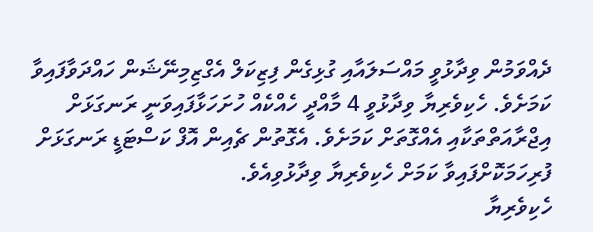ދެއްވަމުން ވިދާޅުވީ މައްސަލައާއި ގުޅިގެން ފިޒިކަލް އެގްޒިމިނޭޝަން ހައްދަވާފައިވާ ކަމަށެވެ. ހެކިވެރިޔާ ވިދާޅުވީ 4 މާއްދީ ހެއްކެއް ހުށަހަޅާފައިވަނީ ރަނގަޅަށް އިޖްރާއަތްތަކާއި އެއްގޮތަށް ކަމަށެވެ. އެގޮތުން ޗެއިން އޮފް ކަސްޓަޑީ ރަނގަޅަށް ފުރިހަމަކޮށްފައިވާ ކަމަށް ހެކިވެރިޔާ ވިދާޅުވިއެވެ.
ހެކިވެރިޔާ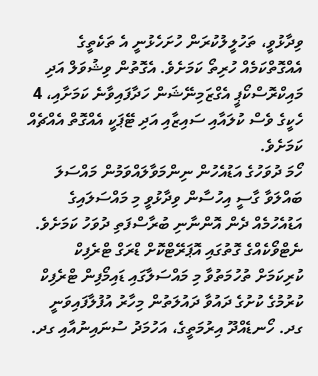ވިދާޅުވީ، ތަހުލީލުކުރަން ހުށަހެޅުނީ އެ ތަކެތީގެ އެއްގޮތްކަމެއް ހުރިތޯ ކަމަށެވެ. އެގޮތުން ވިޝުވަލް އަދި މައިކްރޮސްކޯޕީ އެގްޒަމިނޭޝަން ހަދާފައިވާނެ ކަމަށާއި، 4 ހެކީގެ ވެސް ކުލައާއި ސައިޒާއި އަދި ޓޭޕަކީ އެއްގޮތް އެއްޗެއް ކަމަށެވެ.
ހޯމަ ދުވަހުގެ އަޑުއެހުން ނިންމަވާލައްވަމުން މައްސަލަ ބައްލަވާ ގާސީ އިހުސާން ވިދާޅުވީ މި މައްސަލައިގެ އަޑުއެހުމެއް ދެން އޮންނާނި ބުރާސްފަތި ދުވަހު ކަމަށެވެ.
ނެޓްވޯކެއްގެ ގޮތުގައި އޮޕަރޭޓްކޮށް ޑްރަގް ޓްރެފިކް ކުރިކަމަށް ތުހުމަތުވާ މި މައްސަލާގައި ޑައިމޯފިން ޓްރެފިކް ކުރުމުގެ ކުށުގެ ދައުވާ ދައުލަތުން މިހާރު އުފުލާފައިވަނީ ގދ. ހޯނޑެއްދޫ އިރުމަތީގެ، އަހުމަދު ސުނައިނުއާއި ގދ.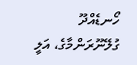ހޯނޑެއްދޫ ގުލޭނޫރަންމާގެ، އަލީ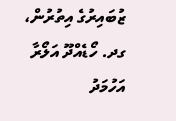ޒުބައިރުގެ އިތުރުން، ގދ. ހޯޑެއްދޫ އަލޯރާ އަހުމަދު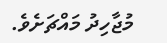މުޖާހިދު މައްޗަށެވެ.